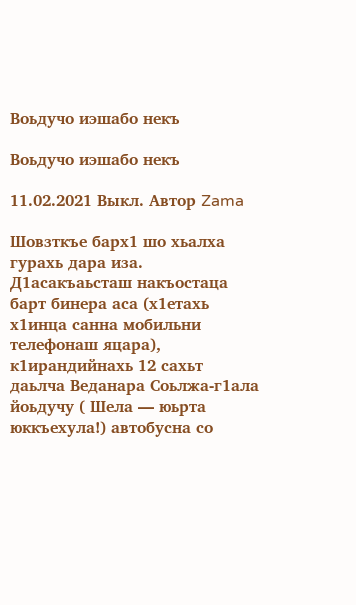Воьдучо иэшабо некъ

Воьдучо иэшабо некъ

11.02.2021 Выкл. Автор Zama

Шовзткъе барх1 шо хьалха гурахь дара иза. Д1асакъаьсташ накъостаца барт бинера аса (х1етахь х1инца санна мобильни телефонаш яцара), к1ирандийнахь 12 сахьт даьлча Веданара Соьлжа-г1ала йоьдучу ( Шела — юьрта юккъехула!) автобусна со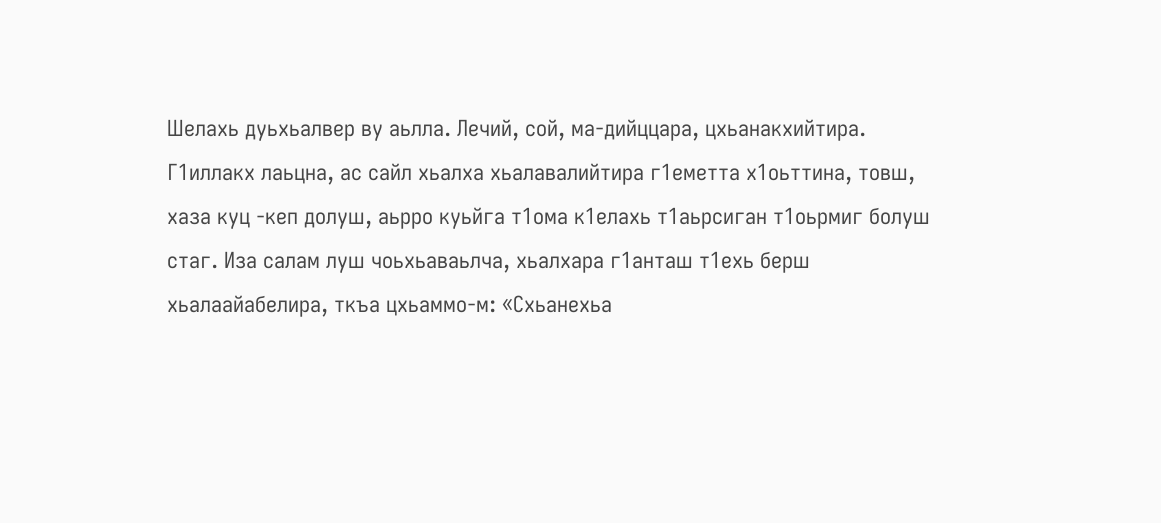Шелахь дуьхьалвер ву аьлла. Лечий, сой, ма-дийццара, цхьанакхийтира. Г1иллакх лаьцна, ас сайл хьалха хьалавалийтира г1еметта х1оьттина, товш, хаза куц -кеп долуш, аьрро куьйга т1ома к1елахь т1аьрсиган т1оьрмиг болуш стаг. Иза салам луш чоьхьаваьлча, хьалхара г1анташ т1ехь берш хьалаайабелира, ткъа цхьаммо-м: «Схьанехьа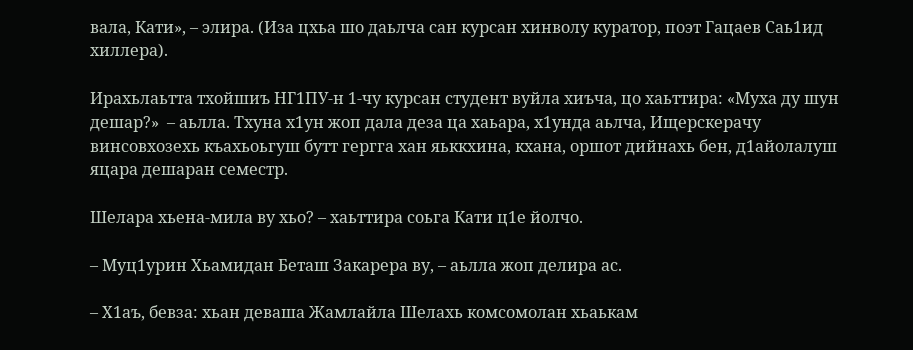вала, Кати», – элира. (Иза цхьа шо даьлча сан курсан хинволу куратор, поэт Гацаев Саь1ид хиллера).

Ирахьлаьтта тхойшиъ НГ1ПУ-н 1-чу курсан студент вуйла хиъча, цо хаьттира: «Муха ду шун дешар?»  – аьлла. Тхуна х1ун жоп дала деза ца хаьара, х1унда аьлча, Ищерскерачу винсовхозехь къахьоьгуш бутт гергга хан яьккхина, кхана, оршот дийнахь бен, д1айолалуш яцара дешаран семестр.

Шелара хьена-мила ву хьо? – хаьттира соьга Кати ц1е йолчо.

– Муц1урин Хьамидан Беташ Закарера ву, – аьлла жоп делира ас.

– Х1аъ, бевза: хьан деваша Жамлайла Шелахь комсомолан хьаькам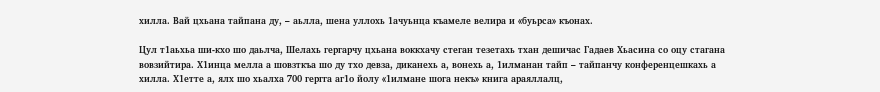хилла. Вай цхьана тайпана ду, – аьлла, шена уллохь 1ачуьнца къамеле велира и «буьрса» къонах.

Цул т1аьхьа ши-кхо шо даьлча, Шелахь гергарчу цхьана воккхачу стеган тезетахь тхан дешичас Гадаев Хьасина со оцу стагана вовзийтира. Х1инца мелла а шовзткъа шо ду тхо девза, диканехь а, вонехь а, 1илманан тайп – тайпанчу конференцешкахь а хилла. Х1етте а, ялх шо хьалха 700 гергга аг1о йолу «1илмане шога некъ» книга араяллалц,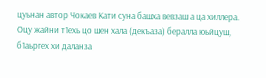цуьнан автор Чокаев Кати суна башха вевзаш а ца хиллера. Оцу жайни т1ехь цо шен хала (декъаза) бералла юьйцуш, б1аьргех хи даланза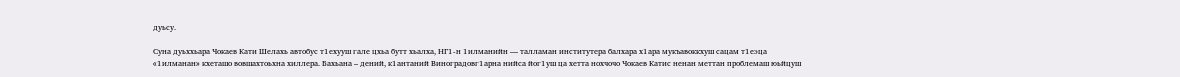дуьсу.

Суна дуьххьара Чокаев Кати Шелахь автобус т1ехууш гале цхьа бутт хьалха, НГ1-н 1илманийн — талламан институтера балхара х1ара мукъавоккхуш сацам т1еэца «1илманан» кхеташо вовшахтоьхна хиллера. Бахьана – дений, к1антаний Виноградовг1арна нийса йог1уш ца хетта нохчочо Чокаев Катис ненан меттан проблемаш юьйцуш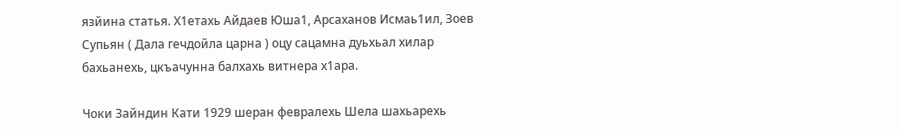язйина статья. Х1етахь Айдаев Юша1, Арсаханов Исмаь1ил, Зоев Супьян ( Дала гечдойла царна ) оцу сацамна дуьхьал хилар бахьанехь, цкъачунна балхахь витнера х1ара.

Чоки Зайндин Кати 1929 шеран февралехь Шела шахьарехь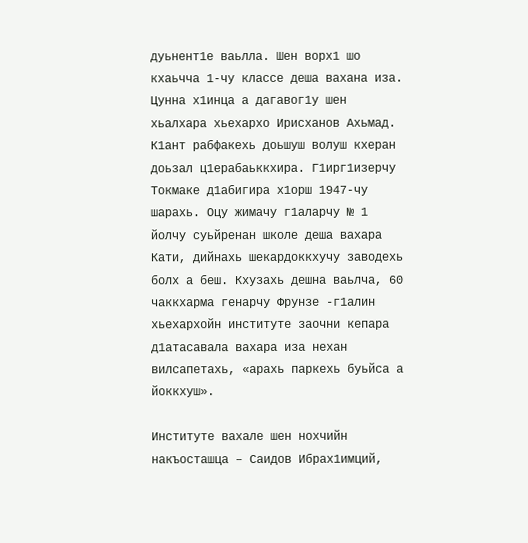дуьнент1е ваьлла. Шен ворх1 шо кхаьчча 1-чу классе деша вахана иза. Цунна х1инца а дагавог1у шен хьалхара хьехархо Ирисханов Ахьмад. К1ант рабфакехь доьшуш волуш кхеран доьзал ц1ерабаьккхира. Г1ирг1изерчу Токмаке д1абигира х1орш 1947-чу шарахь. Оцу жимачу г1аларчу № 1 йолчу суьйренан школе деша вахара Кати, дийнахь шекардоккхучу заводехь болх а беш. Кхузахь дешна ваьлча, 60 чаккхарма генарчу Фрунзе -г1алин хьехархойн институте заочни кепара д1атасавала вахара иза нехан вилсапетахь, «арахь паркехь буьйса а йоккхуш».

Институте вахале шен нохчийн накъосташца – Саидов Ибрах1имций,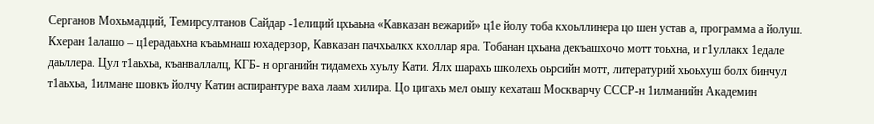Серганов Мохьмадций, Темирсултанов Сайдар -1елиций цхьаьна «Кавказан вежарий» ц1е йолу тоба кхоьллинера цо шен устав а, программа а йолуш. Кхеран 1алашо – ц1ерадаьхна къаьмнаш юхадерзор, Кавказан пачхьалкх кхоллар яра. Тобанан цхьана декъашхочо мотт тоьхна, и г1уллакх 1едале даьллера. Цул т1аьхьа, къанваллалц, КГБ- н органийн тидамехь хуьлу Кати. Ялх шарахь школехь оьрсийн мотт, литературий хьоьхуш болх бинчул т1аьхьа, 1илмане шовкъ йолчу Катин аспирантуре ваха лаам хилира. Цо цигахь мел оьшу кехаташ Москварчу СССР-н 1илманийн Академин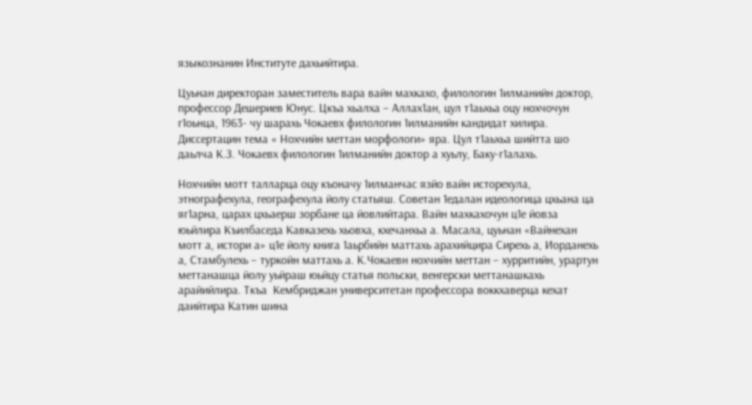языкознанин Институте дахьийтира.

Цуьнан директоран заместитель вара вайн махкахо, филологин 1илманийн доктор, профессор Дешериев Юнус. Цкъа хьалха – Аллах1ан, цул т1аьхьа оцу нохчочун г1оьнца, 1963- чу шарахь Чокаевх филологин 1илманийн кандидат хилира. Диссертацин тема « Нохчийн меттан морфологи» яра. Цул т1аьхьа шийтта шо даьлча К.З. Чокаевх филологин 1илманийн доктор а хуьлу, Баку-г1алахь.

Нохчийн мотт талларца оцу къоначу 1илманчас язйо вайн исторехула, этнографехула, географехула йолу статьяш. Советан 1едалан идеологица цхьана ца яг1арна, царах цхьаерш зорбане ца йовлийтара. Вайн махкахочун ц1е йовза юьйлира Къилбаседа Кавказехь хьовха, кхечанхьа а. Масала, цуьнан «Вайнехан мотт а, истори а» ц1е йолу книга 1аьрбийн маттахь арахийцира Сирехь а, Иорданехь а, Стамбулехь – туркойн маттахь а. К.Чокаевн нохчийн меттан – хурритийн, урартун меттанашца йолу уьйраш юьйцу статья польски, венгерски меттанашкахь арайийлира. Ткъа  Кембриджан университетан профессора воккхаверца кехат даийтира Катин шина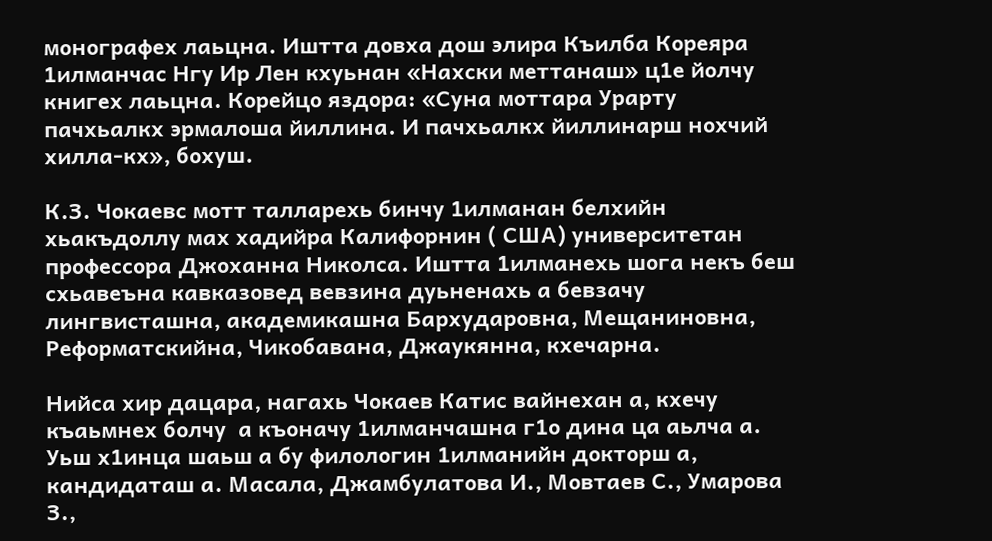монографех лаьцна. Иштта довха дош элира Къилба Кореяра 1илманчас Нгу Ир Лен кхуьнан «Нахски меттанаш» ц1е йолчу книгех лаьцна. Корейцо яздора: «Суна моттара Урарту пачхьалкх эрмалоша йиллина. И пачхьалкх йиллинарш нохчий хилла-кх», бохуш.

К.З. Чокаевс мотт талларехь бинчу 1илманан белхийн хьакъдоллу мах хадийра Калифорнин ( США) университетан профессора Джоханна Николса. Иштта 1илманехь шога некъ беш схьавеъна кавказовед вевзина дуьненахь а бевзачу лингвисташна, академикашна Бархударовна, Мещаниновна, Реформатскийна, Чикобавана, Джаукянна, кхечарна.

Нийса хир дацара, нагахь Чокаев Катис вайнехан а, кхечу къаьмнех болчу  а къоначу 1илманчашна г1о дина ца аьлча а. Уьш х1инца шаьш а бу филологин 1илманийн докторш а, кандидаташ а. Масала, Джамбулатова И., Мовтаев С., Умарова З.,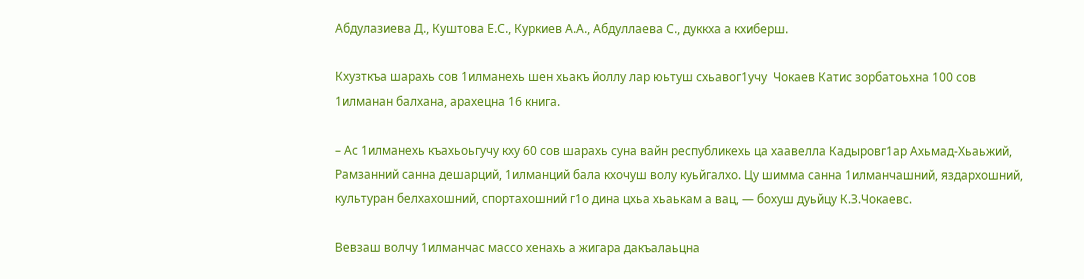Абдулазиева Д., Куштова Е.С., Куркиев А.А., Абдуллаева С., дуккха а кхиберш.

Кхузткъа шарахь сов 1илманехь шен хьакъ йоллу лар юьтуш схьавог1учу  Чокаев Катис зорбатоьхна 100 сов 1илманан балхана, арахецна 16 книга.

– Ас 1илманехь къахьоьгучу кху 60 сов шарахь суна вайн республикехь ца хаавелла Кадыровг1ар Ахьмад-Хьаьжий, Рамзанний санна дешарций, 1илманций бала кхочуш волу куьйгалхо. Цу шимма санна 1илманчашний, яздархошний, культуран белхахошний, спортахошний г1о дина цхьа хьаькам а вац, — бохуш дуьйцу К.З.Чокаевс.

Вевзаш волчу 1илманчас массо хенахь а жигара дакъалаьцна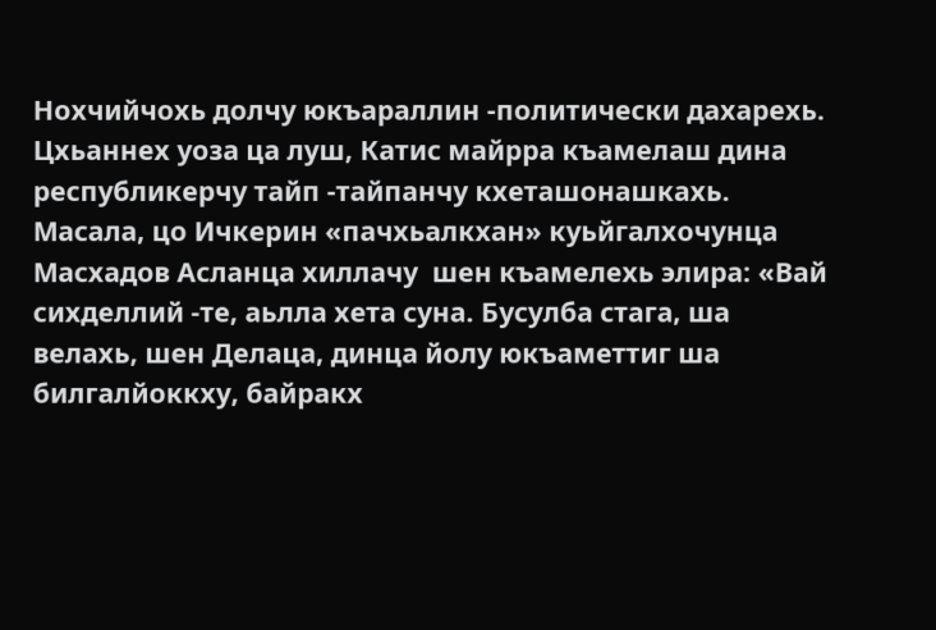Нохчийчохь долчу юкъараллин -политически дахарехь. Цхьаннех уоза ца луш, Катис майрра къамелаш дина республикерчу тайп -тайпанчу кхеташонашкахь. Масала, цо Ичкерин «пачхьалкхан» куьйгалхочунца Масхадов Асланца хиллачу  шен къамелехь элира: «Вай сихделлий -те, аьлла хета суна. Бусулба стага, ша велахь, шен Делаца, динца йолу юкъаметтиг ша билгалйоккху, байракх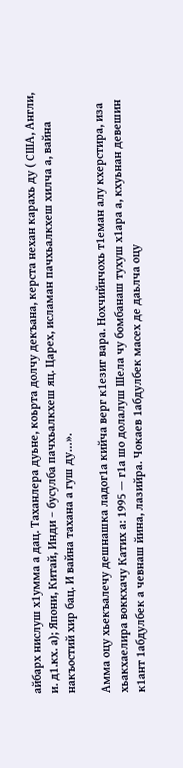айбарх нислуш х1умма а дац. Таханлера дуьне, коьрта долчу декъана, керста нехан карахь ду ( США, Англи, и. д1.кх. а); Япони, Китай, Инди – бусулба пачхьалкхеш яц. Царех, исламан пачхьалкхеш хилча а, вайна накъостий хир бац. И вайна тахана а гуш ду…».

Амма оцу хьекъалечу дешнашка ладог1а кийча верг к1езиг вара. Нохчийнчохь т1еман алу кхерстира, иза хьакхаелира воккхачу Катих а: 1995 — г1а шо долалуш Шела чу бомбанаш тухуш х1ара а, кхуьнан девешин к1ант 1абдулбек а чевнаш йина, лазийра. Чокаев 1абдулбек масех де даьлча оцу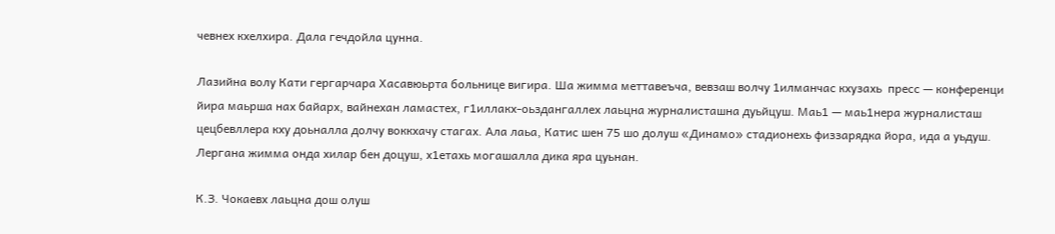чевнех кхелхира. Дала гечдойла цунна.

Лазийна волу Кати гергарчара Хасавюьрта больнице вигира. Ша жимма меттавеъча, вевзаш волчу 1илманчас кхузахь  пресс — конференци йира маьрша нах байарх, вайнехан ламастех, г1иллакх-оьздангаллех лаьцна журналисташна дуьйцуш. Маь1 — маь1нера журналисташ цецбевллера кху доьналла долчу воккхачу стагах. Ала лаьа, Катис шен 75 шо долуш «Динамо» стадионехь физзарядка йора, ида а уьдуш. Лергана жимма онда хилар бен доцуш, х1етахь могашалла дика яра цуьнан.

К.З. Чокаевх лаьцна дош олуш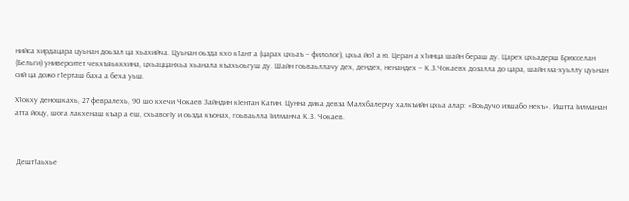нийса хирдацара цуьнан доьзал ца хьахийча. Цуьнан оьзда кхо к1ант а (царах цхьаъ – филолог), цхьа йо1 а ю. Церан а х1инца шайн бераш ду. Царех цхьадерш Брюсселан (Бельги) университет чекхъяьккхина, цхьаццанхьа хьанала къахьоьгуш ду. Шайн гоьваьллачу дех, дендех, ненандех – К.З.Чокаевх дозалла до цара, шайн ма-хуьллу цуьнан сий ца дожо г1ерташ баха а беха уьш.

Х1окху деношкахь, 27 февралехь, 90 шо кхечи Чокаев Зайндин кIентан Катин. Цунна дика девза Малхбалерчу халкъийн цхьа алар: «Воьдучо иэшабо некъ». Иштта Iилманан атта йоцу, шога лакхенаш къар а еш, схьавогIу и оьзда къонах, гоьваьлла Iилманча К.З. Чокаев.



 Дешт1аьхье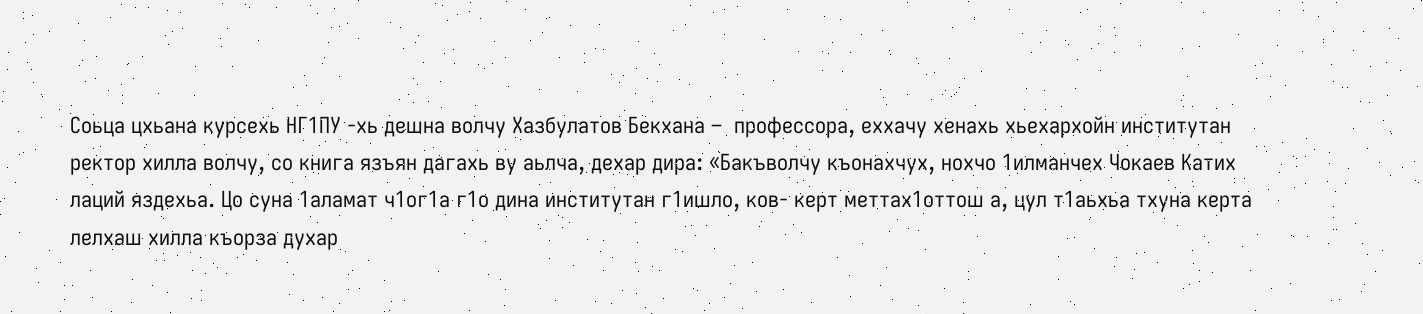Соьца цхьана курсехь НГ1ПУ -хь дешна волчу Хазбулатов Бекхана –  профессора, еххачу хенахь хьехархойн институтан ректор хилла волчу, со книга язъян дагахь ву аьлча, дехар дира: «Бакъволчу къонахчух, нохчо 1илманчех Чокаев Катих лаций яздехьа. Цо суна 1аламат ч1ог1а г1о дина институтан г1ишло, ков- керт меттах1оттош а, цул т1аьхьа тхуна керта лелхаш хилла къорза духар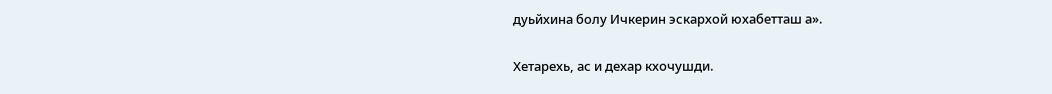дуьйхина болу Ичкерин эскархой юхабетташ а».

Хетарехь, ас и дехар кхочушди.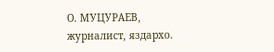О. МУЦУРАЕВ, журналист, яздархо.